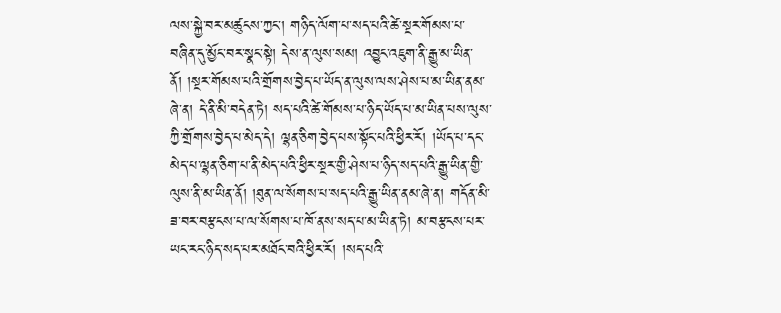ལས་སྐྱེ་བར་མཚུངས་ཀྱང་། གཉིད་ལོག་པ་སད་པའི་ཚེ་སྔར་གོམས་པ་བཞིན་དུ་མྱོང་བར་སྣང་སྟེ། དེས་ན་ལུས་སམ། འབྱུང་འཇུག་ནི་རྒྱུ་མ་ཡིན་ནོ། །སྔར་གོམས་པའི་གྲོགས་བྱེད་པ་ཡོད་ན་ལུས་ལས་ཤེས་པ་མ་ཡིན་ནམ་ཞེ་ན། དེ་ནི་མི་བདེན་ཏེ། སད་པའི་ཚེ་གོམས་པ་ཉིད་ཡོད་པ་མ་ཡིན་པས་ལུས་ཀྱི་གྲོགས་བྱེད་པ་མེད་དེ། ལྷན་ཅིག་བྱེད་པས་སྟོང་པའི་ཕྱིར་རོ། །ཡོད་པ་དང་མེད་པ་ལྷན་ཅིག་པ་ནི་མེད་པའི་ཕྱིར་སྔར་གྱི་ཤེས་པ་ཉིད་སད་པའི་རྒྱུ་ཡིན་གྱི་ལུས་ནི་མ་ཡིན་ནོ། །ཐུན་ལ་སོགས་པ་སད་པའི་རྒྱུ་ཡིན་ནམ་ཞེ་ན། གདོན་མི་ཟ་བར་བརྩངས་པ་ལ་སོགས་པ་ཁོ་ནས་སད་པ་མ་ཡིན་ཏེ། མ་བརྩངས་པར་ཡང་རང་ཉིད་སད་པར་མཐོང་བའི་ཕྱིར་རོ། །སད་པའི་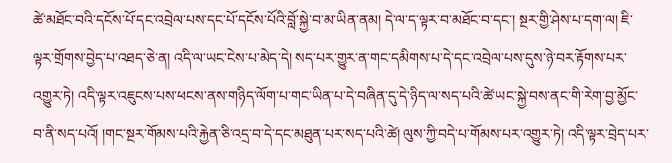ཚེ་མཐོང་བའི་དངོས་པོ་དང་འབྲེལ་པས་དང་པོ་དངོས་པོའི་བློ་སྐྱེ་བ་མ་ཡིན་ནམ། དེ་ལ་ད་ལྟར་བ་མཐོང་བ་དང་། སྔར་གྱི་ཤེས་པ་དག་ལ། ཇི་ལྟར་གྲོགས་བྱེད་པ་འཐད་ཅེ་ན། འདི་ལ་ཡང་ངེས་པ་མེད་དེ། སད་པར་གྱུར་ན་གང་དམིགས་པ་དེ་དང་འབྲེལ་པས་དུས་ཉེ་བར་རྟོགས་པར་འགྱུར་ཏེ། འདི་ལྟར་འཇུངས་པས་ཕངས་ནས་གཉིད་ལོག་པ་གང་ཡིན་པ་དེ་བཞིན་དུ་དེ་ཉིད་ལ་སད་པའི་ཚེ་ཡང་སྐྱེ་བས་ནང་གི་རེག་བྱ་མྱོང་བ་ནི་སད་པའོ། །གང་སྔར་གོམས་པའི་རྐྱེན་ཅི་འདྲ་བ་དེ་དང་མཐུན་པར་སད་པའི་ཚེ། ལུས་ཀྱི་བདེ་པ་གོམས་པར་འགྱུར་ཏེ། འདི་ལྟར་བྲེད་པར་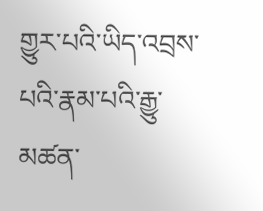གྱུར་པའི་ཡིད་འབྲས་པའི་རྣམ་པའི་རྒྱུ་མཚན་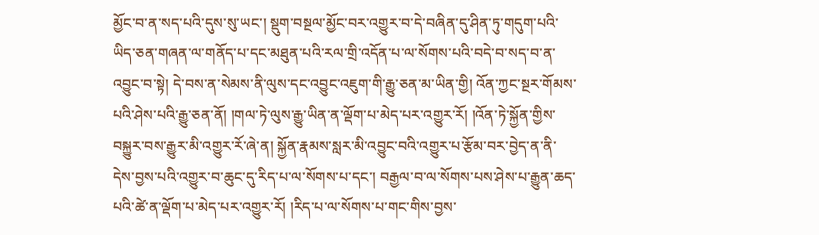མྱོང་བ་ན་སད་པའི་དུས་སུ་ཡང་། སྡུག་བསྔལ་མྱོང་བར་འགྱུར་བ་དེ་བཞིན་དུ་ཤིན་ཏུ་གདུག་པའི་ཡིད་ཅན་གཞན་ལ་གནོད་པ་དང་མཐུན་པའི་རལ་གྲི་འདོན་པ་ལ་སོགས་པའི་བདེ་བ་སད་བ་ན་འབྱུང་བ་སྟེ། དེ་བས་ན་སེམས་ནི་ལུས་དང་འབྱུང་འཇུག་གི་རྒྱུ་ཅན་མ་ཡིན་གྱི། འོན་ཀྱང་སྔར་གོམས་པའི་ཤེས་པའི་རྒྱུ་ཅན་ནོ། །གལ་ཏེ་ལུས་རྒྱུ་ཡིན་ན་ལྡོག་པ་མེད་པར་འགྱུར་རོ། །འོན་ཏེ་སྐྱོན་གྱིས་བསྐྱུར་བས་རྒྱུར་མི་འགྱུར་རོ་ཞེ་ན། སྐྱོན་རྣམས་སླར་མི་འབྱུང་བའི་འགྱུར་པ་རྩོམ་བར་བྱེད་ན་ནི་དེས་བྱས་པའི་འགྱུར་བ་ཆུང་དུ་རིད་པ་ལ་སོགས་པ་དང་། བརྒྱལ་བ་ལ་སོགས་པས་ཤེས་པ་རྒྱུན་ཆད་པའི་ཚེ་ན་ལྡོག་པ་མེད་པར་འགྱུར་རོ། །རིད་པ་ལ་སོགས་པ་གང་གིས་བྱས་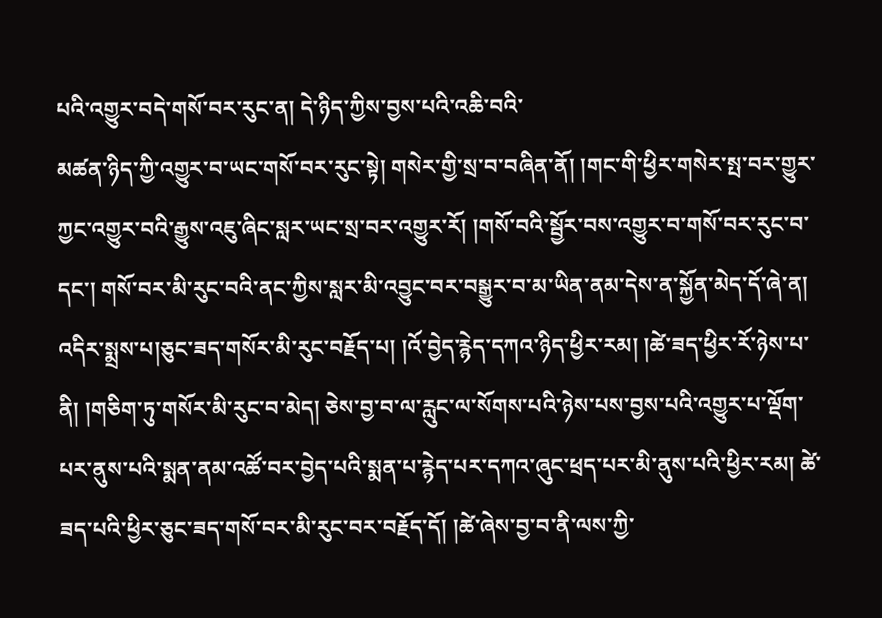པའི་འགྱུར་བདེ་གསོ་བར་རུང་ན། དེ་ཉིད་ཀྱིས་བྱས་པའི་འཆི་བའི་
མཚན་ཉིད་ཀྱི་འགྱུར་བ་ཡང་གསོ་བར་རུང་སྟེ། གསེར་གྱི་སྲ་བ་བཞིན་ནོ། །གང་གི་ཕྱིར་གསེར་སྤ་བར་གྱུར་ཀྱང་འགྱུར་བའི་རྒྱུས་འཇུ་ཞིང་སླར་ཡང་སྲ་བར་འགྱུར་རོ། །གསོ་བའི་སྦྱོར་བས་འགྱུར་བ་གསོ་བར་རུང་བ་དང་། གསོ་བར་མི་རུང་བའི་ནང་ཀྱིས་སླར་མི་འབྱུང་བར་བསྒྱུར་བ་མ་ཡིན་ནམ་དེས་ན་སྐྱོན་མེད་དོ་ཞེ་ན། འདིར་སྨྲས་པ།ཅུང་ཟད་གསོར་མི་རུང་བརྗོད་པ། །འོ་བྱེད་རྙེད་དཀའ་ཉིད་ཕྱིར་རམ། །ཚེ་ཟད་ཕྱིར་རོ་ཉེས་པ་ནི། །གཅིག་ཏུ་གསོར་མི་རུང་བ་མེད། ཅེས་བྱ་བ་ལ་རླུང་ལ་སོགས་པའི་ཉེས་པས་བྱས་པའི་འགྱུར་པ་ལྡོག་པར་ནུས་པའི་སྨན་ནམ་འཚོ་བར་བྱེད་པའི་སྨན་པ་རྙེད་པར་དཀའ་ཞུང་ཕྲད་པར་མི་ནུས་པའི་ཕྱིར་རམ། ཚེ་ཟད་པའི་ཕྱིར་ཅུང་ཟད་གསོ་བར་མི་རུང་བར་བརྗོད་དོ། །ཚེ་ཞེས་བྱ་བ་ནི་ལས་ཀྱི་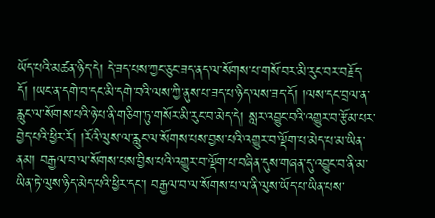ཡོད་པའི་མཚན་ཉིད་དེ། དེ་ཟད་པས་ཀྱང་ཅུང་ཟད་ནད་ལ་སོགས་པ་གསོ་བར་མི་རུང་བར་བརྗོད་དོ། །ཡང་ན་དགེ་བ་དང་མི་དགེ་བའི་ལས་ཀྱི་ནུས་པ་ཟད་པ་ཉིད་ལས་ཟད་དོ། །ལས་དང་བྲལ་ན་རླུང་ལ་སོགས་པའི་ཉེ་པ་ནི་གཅིག་ཏུ་གསོར་མི་རུང་བ་མེད་དེ། སླར་འབྱུང་བའི་འགྱུར་བ་རྩོམ་པར་བྱེད་པའི་ཕྱིར་རོ། །རོའི་ལུས་ལ་རླུང་ལ་སོགས་པས་བྱས་པའི་འགྱུར་བ་ལྡོག་པ་མེད་པ་མ་ཡིན་ནམ། བརྒྱལ་བ་ལ་སོགས་པས་བྱིས་པའི་འགྱུར་བ་ལྡོག་པ་བཞིན་དུས་གཞན་དུ་འབྱུང་བ་ནི་མ་ཡིན་ཏེ་ལུས་ཉིད་མེད་པའི་ཕྱིར་དང་། བརྒྱལ་བ་ལ་སོགས་པ་ལ་ནི་ལུས་ཡོད་པ་ཡིན་པས་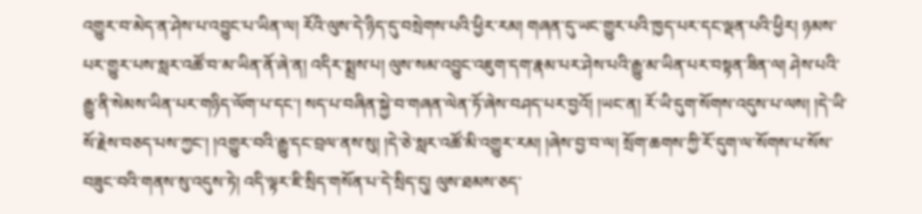འགྱུར་བ་མེད་ན་ཤེས་པ་འབྱུང་པ་ཡིན་ལ། རོའི་ལུས་དེ་ཉིད་དུ་བསྲེགས་པའི་ཕྱིར་རམ། གཞན་དུ་ཡང་གྱུར་པའི་ཁྱད་པར་དང་ལྡན་པའི་ཕྱིར། ཉམས་པར་གྱུར་པས་སླར་འཚོ་བ་མ་ཡིན་ནོ་ཞེ་ན། འདིར་སྨྲས་པ། ལུས་སམ་འབྱུང་འཇུག་དག་རྣམ་པར་ཤེས་པའི་རྒྱུ་མ་ཡིན་པར་བསྟན་ཟིན་ལ། ཤེས་པའི་རྒྱུ་ནི་སེམས་ཡིན་པར་གཉིད་ལོག་པ་དང་། སད་པ་བཞིན་སྐྱེ་བ་གཞན་ལེན་ཏོ་ཞེས་བཤད་པར་བྱའོ། །ཡང་ན། རོ་ཡི་དུག་སོགས་འདུས་པ་ལས། །དེ་ཡི་སོ་རྗེས་བཅད་པས་ཀྱང་། །འགྱུར་བའི་རྒྱུ་དང་བྲལ་ནས་སུ། །དེ་ཅེ་སླར་འཚོ་མི་འགྱུར་རམ། །ཞེས་བྱ་བ་ལ། སྲོག་ཆགས་ཀྱི་རོ་དུག་ལ་སོགས་པ་སོས་བཟུང་བའི་གནས་སུ་འདུས་ཏེ། འདི་ལྟར་ཇི་སྲིད་གསོན་པ་དེ་སྲིད་དུ། ལུས་ཐམས་ཅད་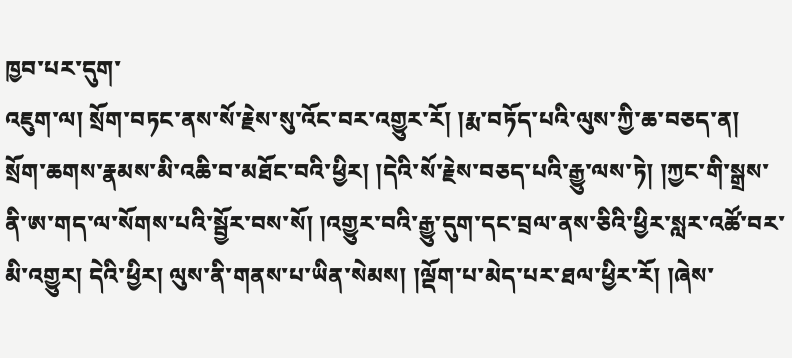ཁྱབ་པར་དུག་
འཇུག་ལ། སྲོག་བཏང་ནས་སོ་རྗེས་སུ་འོང་བར་འགྱུར་རོ། །རྨ་བཏོད་པའི་ལུས་ཀྱི་ཆ་བཅད་ན། སྲོག་ཆགས་རྣམས་མི་འཆི་བ་མཐོང་བའི་ཕྱིར། །དེའི་སོ་རྗེས་བཅད་པའི་རྒྱུ་ལས་ཏེ། །ཀྱང་གི་སྒྲས་ནི་ཨ་གད་ལ་སོགས་པའི་སྦྱོར་བས་སོ། །འགྱུར་བའི་རྒྱུ་དུག་དང་བྲལ་ནས་ཅིའི་ཕྱིར་སླར་འཚོ་བར་མི་འགྱུར། དེའི་ཕྱིར། ལུས་ནི་གནས་པ་ཡིན་སེམས། །ལྡོག་པ་མེད་པར་ཐལ་ཕྱིར་རོ། །ཞེས་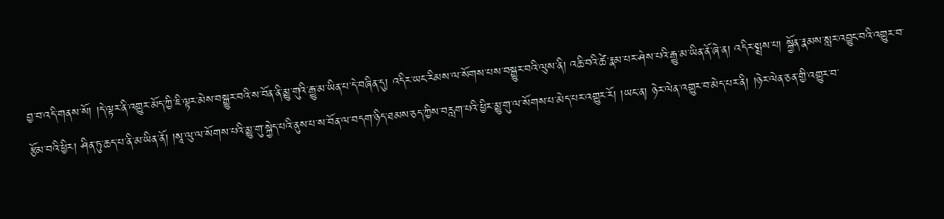བྱ་བ་འདི་གནས་སོ། །དེ་ལྟར་ནི་འགྱུར་མོད་ཀྱི་ཇི་ལྟར་མེས་བསྒྱུར་བའི་ས་བོན་ནི་མྱུ་གུའི་རྒྱུ་མ་ཡིན་པ་དེ་བཞིན་དུ། འདིར་ཡང་རིམས་ལ་སོགས་པས་བསྒྱུར་བའི་ལུས་ནི། འཆི་བའི་ཚེ་རྣམ་པར་ཤེས་པའི་རྒྱུ་མ་ཡིན་ནོ་ཞེ་ན། འདིར་སྨྲས་པ། སྐྱོན་རྣམས་སླར་འབྱུང་བའི་འགྱུར་བ་རྩོམ་བའི་ཕྱིར། ཤིན་ཏུ་ཆད་པ་ནི་མ་ཡིན་ནོ། །སཱ་ལུ་ལ་སོགས་པའི་མྱུ་གུ་སྐྱེད་པའི་ནུས་པ་ས་བོན་ལ་བདག་ཉིད་ཐམས་ཅད་ཀྱིས་བརླག་པའི་ཕྱིར་མྱུ་གུ་ལ་སོགས་པ་མེད་པར་འགྱུར་རོ། །ཡང་ན། ཉེར་ལེན་འགྱུར་བ་མེད་པར་ནི། །ཉེར་ལེན་ཅན་གྱི་འགྱུར་བ་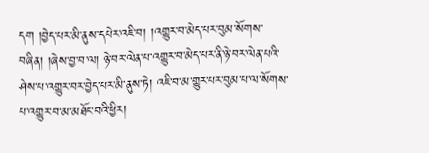དག །བྱེད་པར་མི་ནུས་དཔེར་འཇི་བ། །འགྱུར་བ་མེད་པར་བུམ་སོགས་བཞིན། །ཞེས་བྱ་བ་ལ། ཉེ་བར་ལེན་པ་འགྱུར་བ་མེད་པར་ནི་ཉེ་བར་ལེན་པའི་ཤེས་པ་འགྱུར་བར་བྱེད་པར་མི་ནུས་ཏེ། འཇི་བ་མ་གྱུར་པར་བུམ་པ་ལ་སོགས་པ་འགྱུར་བ་མ་མཐོང་བའི་ཕྱིར།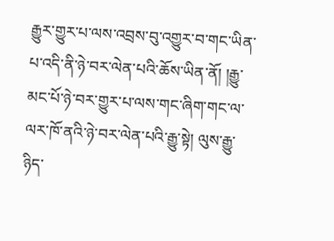རྒྱུར་གྱུར་པ་ལས་འབྲས་བུ་འགྱུར་བ་གང་ཡིན་པ་འདི་ནི་ཉེ་བར་ལེན་པའི་ཆོས་ཡིན་ནོ། །རྒྱུ་མང་པོ་ཉེ་བར་གྱུར་པ་ལས་གང་ཞིག་གང་ལ་ལར་ཁོ་ནའི་ཉེ་བར་ལེན་པའི་རྒྱུ་སྟེ། ལུས་རྒྱུ་ཉིད་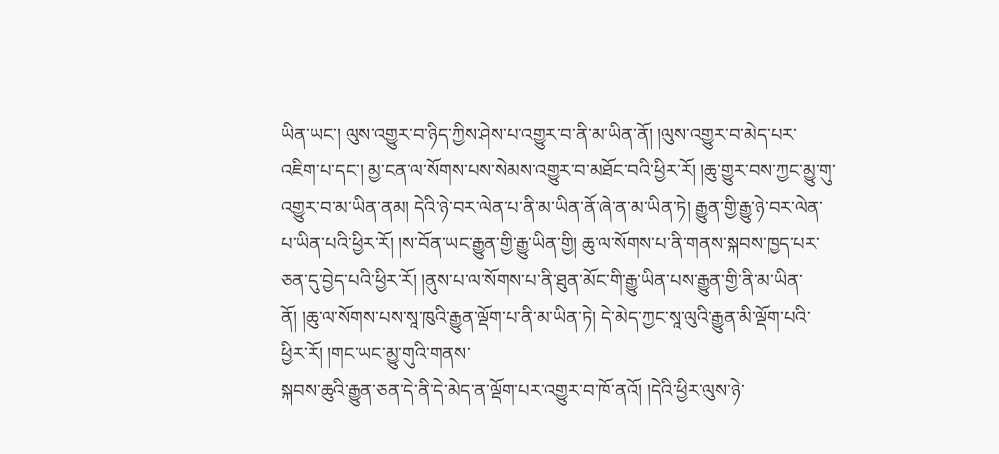ཡིན་ཡང་། ལུས་འགྱུར་བ་ཉིད་ཀྱིས་ཤེས་པ་འགྱུར་བ་ནི་མ་ཡིན་ནོ། །ལུས་འགྱུར་བ་མེད་པར་འཇིག་པ་དང་། མྱ་ངན་ལ་སོགས་པས་སེམས་འགྱུར་བ་མཐོང་བའི་ཕྱིར་རོ། །ཆུ་གྱུར་བས་ཀྱང་མྱུ་གུ་འགྱུར་བ་མ་ཡིན་ནམ། དེའི་ཉེ་བར་ལེན་པ་ནི་མ་ཡིན་ནོ་ཞེ་ན་མ་ཡིན་ཏེ། རྒྱུན་གྱི་རྒྱུ་ཉེ་བར་ལེན་པ་ཡིན་པའི་ཕྱིར་རོ། །ས་བོན་ཡང་རྒྱུན་གྱི་རྒྱུ་ཡིན་གྱི། ཆུ་ལ་སོགས་པ་ནི་གནས་སྐབས་ཁྱད་པར་ཅན་དུ་བྱེད་པའི་ཕྱིར་རོ། །ནུས་པ་ལ་སོགས་པ་ནི་ཐུན་མོང་གི་རྒྱུ་ཡིན་པས་རྒྱུན་གྱི་ནི་མ་ཡིན་ནོ། །ཆུ་ལ་སོགས་པས་སཱ་ཁུའི་རྒྱུན་ལྡོག་པ་ནི་མ་ཡིན་ཏེ། དེ་མེད་ཀྱང་སཱ་ལུའི་རྒྱུན་མི་ལྡོག་པའི་ཕྱིར་རོ། །གང་ཡང་མྱུ་གུའི་གནས་
སྐབས་ཆུའི་རྒྱུན་ཅན་དེ་ནི་དེ་མེད་ན་ལྡོག་པར་འགྱུར་བ་ཁོ་ནའོ། །དེའི་ཕྱིར་ལུས་ཉེ་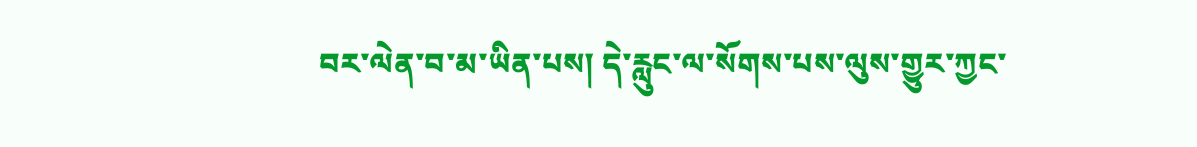བར་ལེན་བ་མ་ཡིན་པས། དེ་རླུང་ལ་སོགས་པས་ལུས་གྱུར་ཀྱང་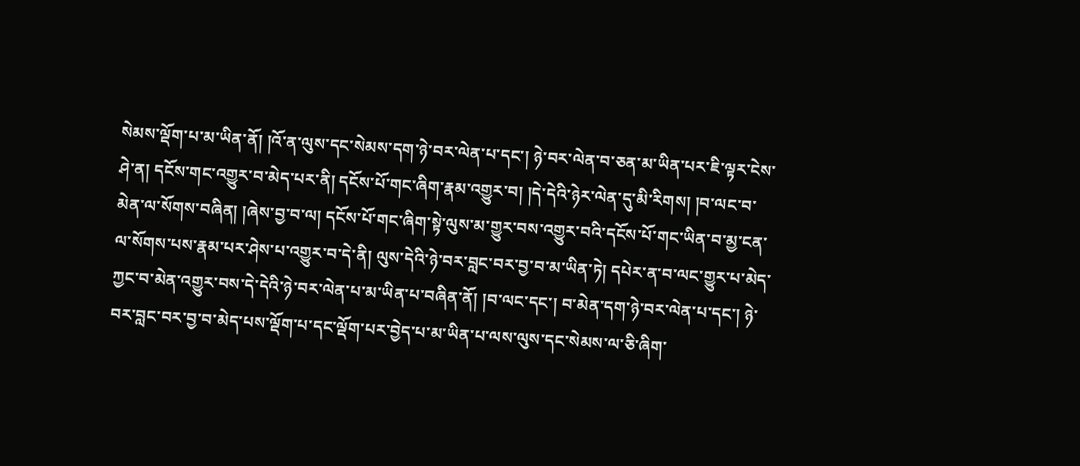སེམས་ལྡོག་པ་མ་ཡིན་ནོ། །འོ་ན་ལུས་དང་སེམས་དག་ཉེ་བར་ལེན་པ་དང་། ཉེ་བར་ལེན་བ་ཅན་མ་ཡིན་པར་ཇི་ལྟར་ངེས་ཤེ་ན། དངོས་གང་འགྱུར་བ་མེད་པར་ནི། དངོས་པོ་གང་ཞིག་རྣམ་འགྱུར་བ། །དེ་དེའི་ཉེར་ལེན་དུ་མི་རིགས། །བ་ལང་བ་མེན་ལ་སོགས་བཞིན། །ཞེས་བྱ་བ་ལ། དངོས་པོ་གང་ཞིག་སྟེ་ལུས་མ་གྱུར་བས་འགྱུར་བའི་དངོས་པོ་གང་ཡིན་བ་མྱ་ངན་ལ་སོགས་པས་རྣམ་པར་ཤེས་པ་འགྱུར་བ་དེ་ནི། ལུས་དེའི་ཉེ་བར་བླང་བར་བྱ་བ་མ་ཡིན་ཏེ། དཔེར་ན་བ་ལང་གྱུར་པ་མེད་ཀྱང་བ་མེན་འགྱུར་བས་དེ་དེའི་ཉེ་བར་ལེན་པ་མ་ཡིན་པ་བཞིན་ནོ། །བ་ལང་དང་། བ་མེན་དག་ཉེ་བར་ལེན་པ་དང་། ཉེ་བར་བླང་བར་བྱ་བ་མེད་པས་ལྡོག་པ་དང་ལྡོག་པར་བྱེད་པ་མ་ཡིན་པ་ལས་ལུས་དང་སེམས་ལ་ཅི་ཞིག་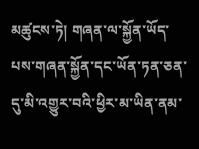མཚུངས་ཏེ། གཞན་ལ་སྐྱོན་ཡོད་པས་གཞན་སྐྱོན་དང་ཡོན་ཏན་ཅན་དུ་མི་འགྱུར་བའི་ཕྱིར་མ་ཡིན་ནམ་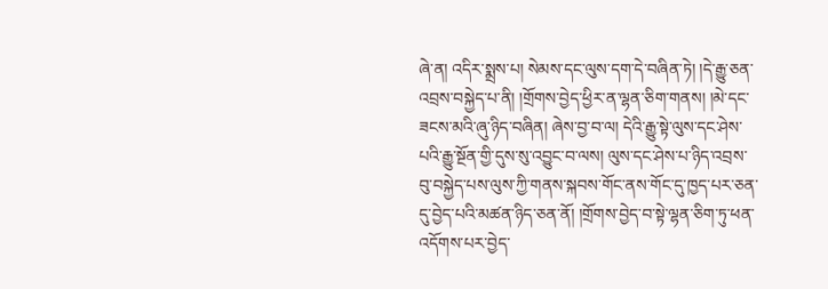ཞེ་ན། འདིར་སྨྲས་པ། སེམས་དང་ལུས་དག་དེ་བཞིན་ཏེ། །དེ་རྒྱུ་ཅན་འབྲས་བསྐྱེད་པ་ནི། །གྲོགས་བྱེད་ཕྱིར་ན་ལྷན་ཅིག་གནས། །མེ་དང་ཟངས་མའི་ཞུ་ཉིད་བཞིན། ཞེས་བྱ་བ་ལ། དེའི་རྒྱུ་སྟེ་ལུས་དང་ཤེས་པའི་རྒྱུ་སྔོན་གྱི་དུས་སུ་འབྱུང་བ་ལས། ལུས་དང་ཤེས་པ་ཉིད་འབྲས་བུ་བསྐྱེད་པས་ལུས་ཀྱི་གནས་སྐབས་གོང་ནས་གོང་དུ་ཁྱད་པར་ཅན་དུ་བྱེད་པའི་མཚན་ཉིད་ཅན་ནོ། །གྲོགས་བྱེད་བ་སྟེ་ལྷན་ཅིག་ཏུ་ཕན་འདོགས་པར་བྱེད་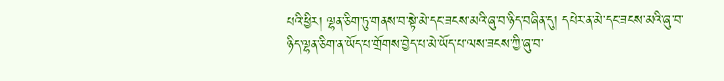པའི་ཕྱིར། ལྷན་ཅིག་ཏུ་གནས་བ་སྟེ་མེ་དང་ཟངས་མའི་ཞུ་བ་ཉིད་བཞིན་དུ། དཔེར་ན་མེ་དང་ཟངས་མའི་ཞུ་བ་ཉིད་ལྷན་ཅིག་ན་ཡོད་པ་གྲོགས་བྱེད་པ་མེ་ཡོད་པ་ལས་ཟངས་ཀྱི་ཞུ་བ་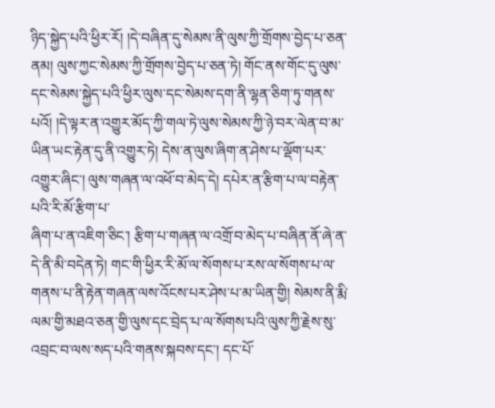ཉིད་སྐྱེད་པའི་ཕྱིར་རོ། །དེ་བཞིན་དུ་སེམས་ནི་ལུས་ཀྱི་གྲོགས་བྱེད་པ་ཅན་ནམ། ལུས་ཀྱང་སེམས་ཀྱི་གྲོགས་བྱེད་པ་ཅན་ཏེ། གོང་ནས་གོང་དུ་ལུས་དང་སེམས་སྐྱེད་པའི་ཕྱིར་ལུས་དང་སེམས་དག་ནི་ལྷན་ཅིག་ཏུ་གནས་པའོ། །དེ་ལྟར་ན་འགྱུར་མོད་ཀྱི་གལ་ཏེ་ལུས་སེམས་ཀྱི་ཉེ་བར་ལེན་བ་མ་ཡིན་ཡང་རྟེན་དུ་ནི་འགྱུར་ཏེ། དེས་ན་ལུས་ཞིག་ན་ཤེས་པ་ལྡོག་པར་འགྱུར་ཞིང་། ལུས་གཞན་ལ་འཕོ་བ་མེད་དེ། དཔེར་ན་རྩིག་པ་ལ་བརྟེན་པའི་རི་མོ་རྩིག་པ་
ཞིག་པ་ན་འཇིག་ཅིང་། རྩིག་པ་གཞན་ལ་འགྲོ་བ་མེད་པ་བཞིན་ནོ་ཞེ་ན་དེ་ནི་མི་བདེན་ཏེ། གང་གི་ཕྱིར་རི་མོ་ལ་སོགས་པ་རས་ལ་སོགས་པ་ལ་གནས་པ་ནི་རྟེན་གཞན་ལས་འོངས་པར་ཤེས་པ་མ་ཡིན་གྱི། སེམས་ནི་རྨི་ལམ་གྱི་མཐའ་ཅན་གྱི་ལུས་དང་བྲེད་པ་ལ་སོགས་པའི་ལུས་ཀྱི་རྗེས་སུ་འབྲང་བ་ལས་སད་པའི་གནས་སྐབས་དང་། དང་པོ་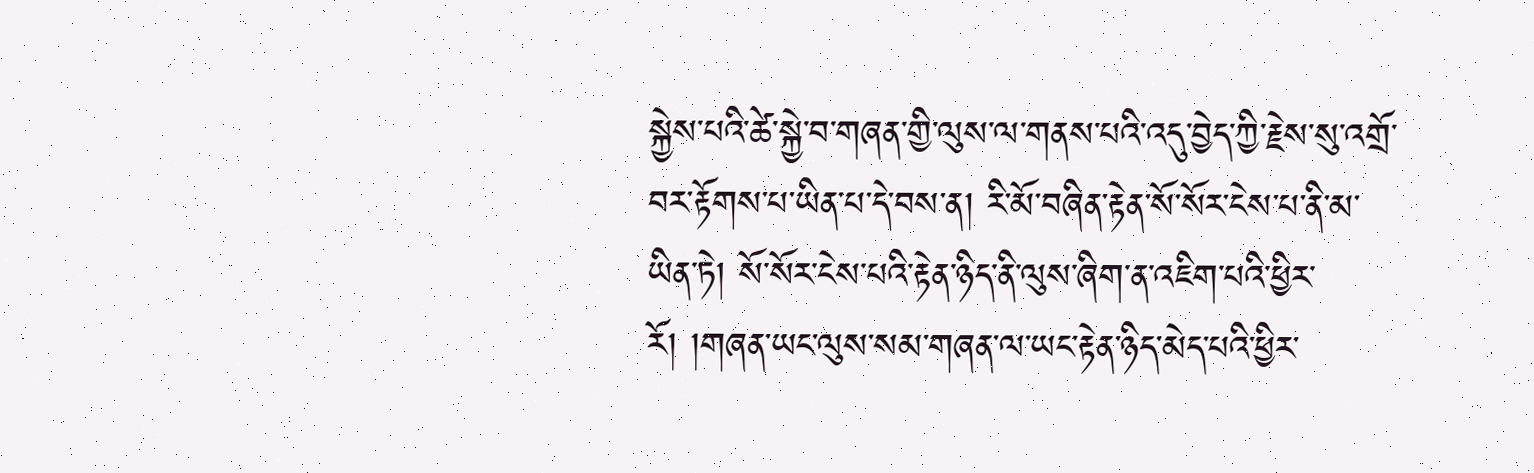སྐྱེས་པའི་ཚེ་སྐྱེ་བ་གཞན་གྱི་ལུས་ལ་གནས་པའི་འདུ་བྱེད་ཀྱི་རྗེས་སུ་འགྲོ་བར་རྟོགས་པ་ཡིན་པ་དེ་བས་ན། རི་མོ་བཞིན་རྟེན་སོ་སོར་ངེས་པ་ནི་མ་ཡིན་ཏེ། སོ་སོར་ངེས་པའི་རྟེན་ཉིད་ནི་ལུས་ཞིག་ན་འཇིག་པའི་ཕྱིར་རོ། །གཞན་ཡང་ལུས་སམ་གཞན་ལ་ཡང་རྟེན་ཉིད་མེད་པའི་ཕྱིར་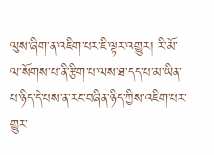ལུས་ཞིག་ན་འཇིག་པར་ཇི་ལྟར་འགྱུར། རི་མོ་ལ་སོགས་པ་ནི་རྩིག་པ་ལས་ཐ་དད་པ་མ་ཡིན་པ་ཉིད་དེ་པས་ན་རང་བཞིན་ཉིད་ཀྱིས་འཇིག་པར་གྱུར་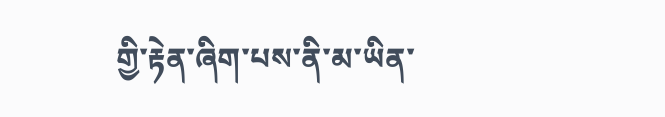གྱི་རྟེན་ཞིག་པས་ནི་མ་ཡིན་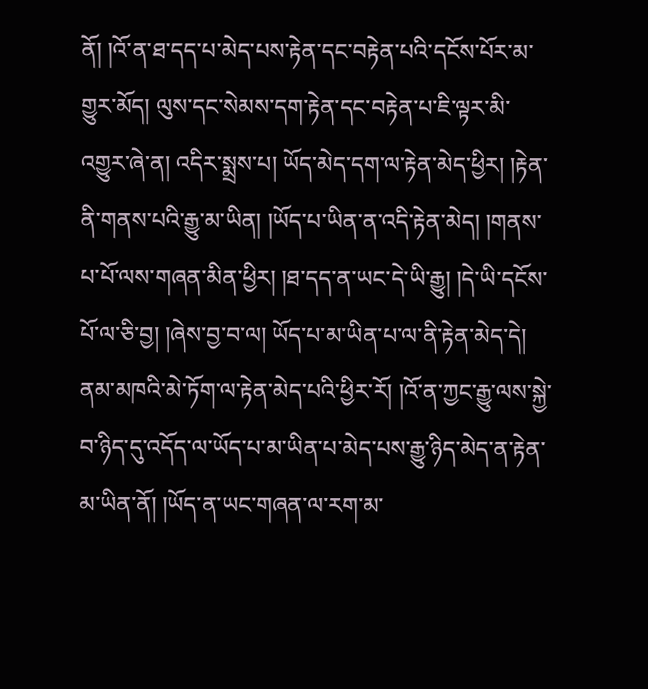ནོ། །འོ་ན་ཐ་དད་པ་མེད་པས་རྟེན་དང་བརྟེན་པའི་དངོས་པོར་མ་གྱུར་མོད། ལུས་དང་སེམས་དག་རྟེན་དང་བརྟེན་པ་ཇི་ལྟར་མི་འགྱུར་ཞེ་ན། འདིར་སྨྲས་པ། ཡོད་མེད་དག་ལ་རྟེན་མེད་ཕྱིར། །རྟེན་ནི་གནས་པའི་རྒྱུ་མ་ཡིན། །ཡོད་པ་ཡིན་ན་འདི་རྟེན་མེད། །གནས་པ་པོ་ལས་གཞན་མིན་ཕྱིར། །ཐ་དད་ན་ཡང་དེ་ཡི་རྒྱུ། །དེ་ཡི་དངོས་པོ་ལ་ཅི་བྱ། །ཞེས་བྱ་བ་ལ། ཡོད་པ་མ་ཡིན་པ་ལ་ནི་རྟེན་མེད་དེ། ནམ་མཁའི་མེ་ཏོག་ལ་རྟེན་མེད་པའི་ཕྱིར་རོ། །འོ་ན་ཀྱང་རྒྱུ་ལས་སྐྱེ་བ་ཉིད་དུ་འདོད་ལ་ཡོད་པ་མ་ཡིན་པ་མེད་པས་རྒྱུ་ཉིད་མེད་ན་རྟེན་མ་ཡིན་ནོ། །ཡོད་ན་ཡང་གཞན་ལ་རག་མ་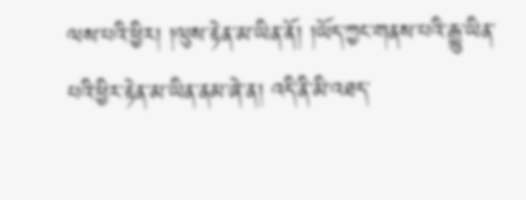ལས་པའི་ཕྱིར། །ལུས་རྟེན་མ་ཡིན་ནོ། །ཡོད་ཀྱང་གནས་པའི་རྒྱུ་ཡིན་པའི་ཕྱིར་རྟེན་མ་ཡིན་ནམ་ཞེ་ན། འདི་ནི་མི་འཐད་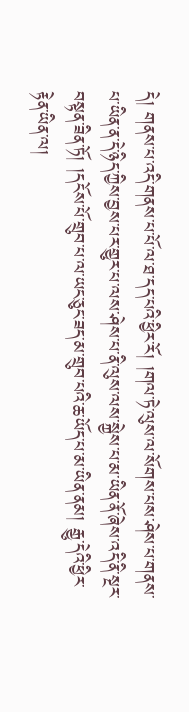དེ། གནས་པ་འདི་གནས་པ་པོ་ལ་ཐ་དད་པའི་ཕྱིར་རོ། །གལ་ཏེ་ལུས་ལ་སོགས་པས་ཤེས་པ་གནས་པ་ཡིན་ན་དེ་ཉིད་ཀྱིས་བྱས་པར་གྱུར་པ་ལས་ཤེས་པ་ནི་ལུས་ལས་སྐྱེས་པ་མ་ཡིན་ནོ་ཞེས་འདི་ནི་སྔར་བསྟན་ཟིན་ཏོ། །དངོས་པོ་གྲུབ་པ་ལ་ཡང་ཅུང་ཟད་མ་གྲུབ་པའི་ཆ་ཡོད་པ་མ་ཡིན་ནམ། རྒྱུ་དེའི་ཕྱིར་རྟེན་ཡིན་ལ།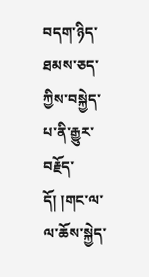བདག་ཉིད་ཐམས་ཅད་ཀྱིས་བསྐྱེད་པ་ནི་རྒྱུར་བརྗོད་དོ། །གང་ལ་ལ་ཆོས་སྐྱེད་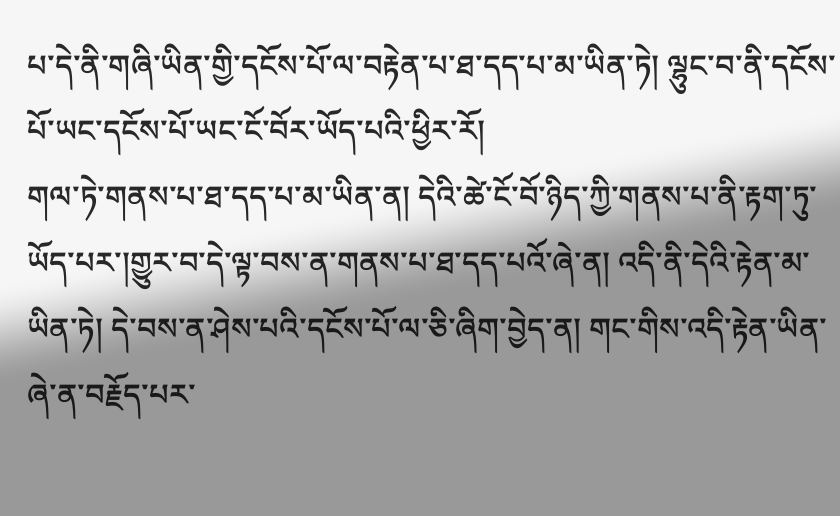པ་དེ་ནི་གཞི་ཡིན་གྱི་དངོས་པོ་ལ་བརྟེན་པ་ཐ་དད་པ་མ་ཡིན་ཏེ། ལྷུང་བ་ནི་དངོས་པོ་ཡང་དངོས་པོ་ཡང་ངོ་བོར་ཡོད་པའི་ཕྱིར་རོ།
གལ་ཏེ་གནས་པ་ཐ་དད་པ་མ་ཡིན་ན། དེའི་ཚེ་ངོ་བོ་ཉིད་ཀྱི་གནས་པ་ནི་རྟག་ཏུ་ཡོད་པར་།གྱུར་བ་དེ་ལྟ་བས་ན་གནས་པ་ཐ་དད་པའོ་ཞེ་ན། འདི་ནི་དེའི་རྟེན་མ་ཡིན་ཏེ། དེ་བས་ན་ཤེས་པའི་དངོས་པོ་ལ་ཅི་ཞིག་བྱེད་ན། གང་གིས་འདི་རྟེན་ཡིན་ཞེ་ན་བརྗོད་པར་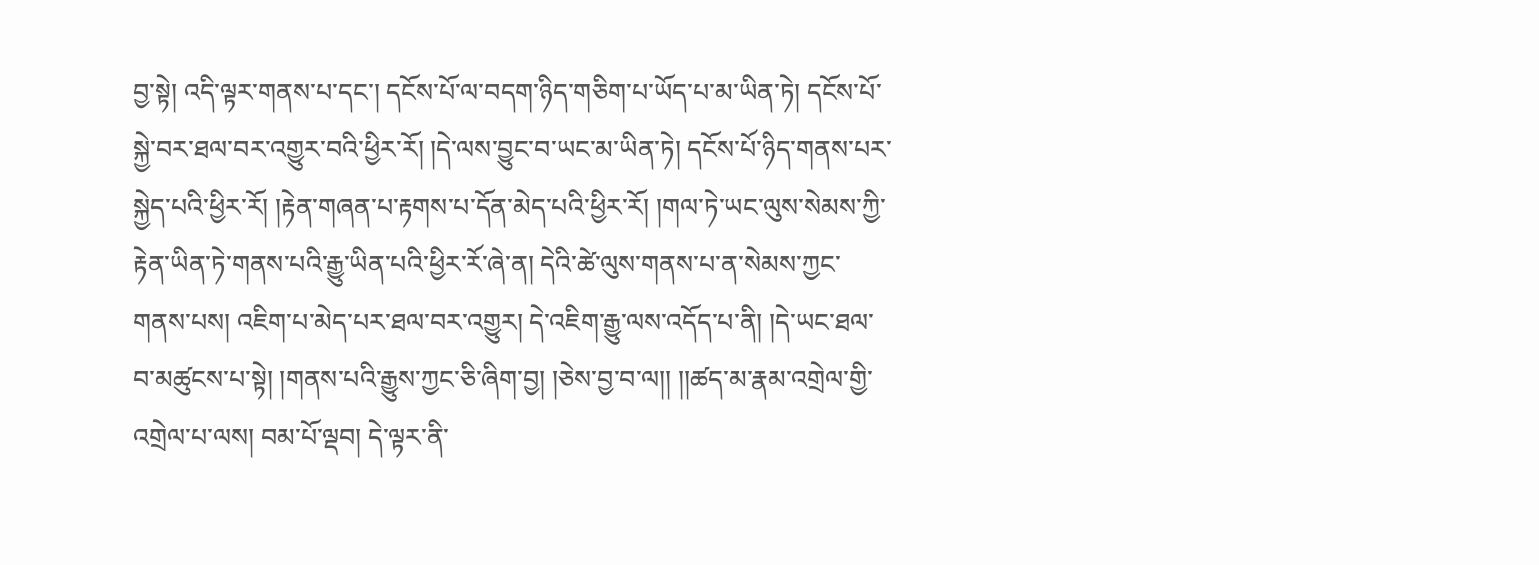བྱ་སྟེ། འདི་ལྟར་གནས་པ་དང་། དངོས་པོ་ལ་བདག་ཉིད་གཅིག་པ་ཡོད་པ་མ་ཡིན་ཏེ། དངོས་པོ་སྐྱེ་བར་ཐལ་བར་འགྱུར་བའི་ཕྱིར་རོ། །དེ་ལས་བྱུང་བ་ཡང་མ་ཡིན་ཏེ། དངོས་པོ་ཉིད་གནས་པར་སྐྱེད་པའི་ཕྱིར་རོ། །རྟེན་གཞན་པ་རྟགས་པ་དོན་མེད་པའི་ཕྱིར་རོ། །གལ་ཏེ་ཡང་ལུས་སེམས་ཀྱི་རྟེན་ཡིན་ཏེ་གནས་པའི་རྒྱུ་ཡིན་པའི་ཕྱིར་རོ་ཞེ་ན། དེའི་ཚེ་ལུས་གནས་པ་ན་སེམས་ཀྱང་གནས་པས། འཇིག་པ་མེད་པར་ཐལ་བར་འགྱུར། དེ་འཇིག་རྒྱུ་ལས་འདོད་པ་ནི། །དེ་ཡང་ཐལ་བ་མཚུངས་པ་སྟེ། །གནས་པའི་རྒྱུས་ཀྱང་ཅི་ཞིག་བྱ། །ཅེས་བྱ་བ་ལ།། །།ཚད་མ་རྣམ་འགྲེལ་གྱི་འགྲེལ་པ་ལས། བམ་པོ་ལྡབ། དེ་ལྟར་ནི་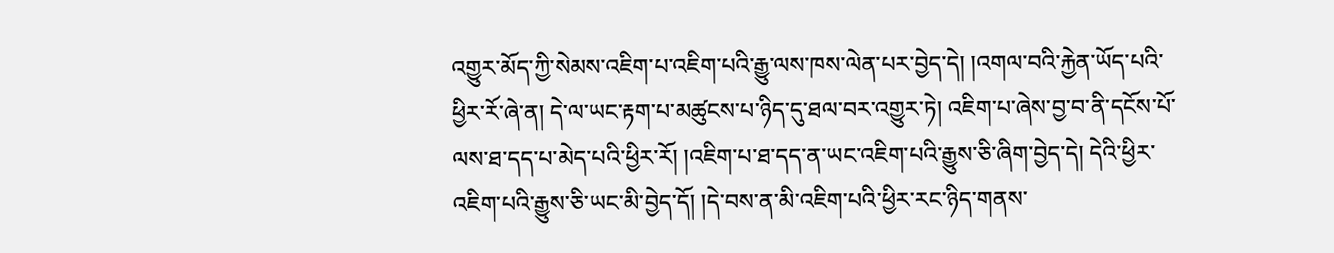འགྱུར་མོད་ཀྱི་སེམས་འཇིག་པ་འཇིག་པའི་རྒྱུ་ལས་ཁས་ལེན་པར་བྱེད་དེ། །འགལ་བའི་རྐྱེན་ཡོད་པའི་ཕྱིར་རོ་ཞེ་ན། དེ་ལ་ཡང་རྟག་པ་མཚུངས་པ་ཉིད་དུ་ཐལ་བར་འགྱུར་ཏེ། འཇིག་པ་ཞེས་བྱ་བ་ནི་དངོས་པོ་ལས་ཐ་དད་པ་མེད་པའི་ཕྱིར་རོ། །འཇིག་པ་ཐ་དད་ན་ཡང་འཇིག་པའི་རྒྱུས་ཅི་ཞིག་བྱེད་དེ། དེའི་ཕྱིར་འཇིག་པའི་རྒྱུས་ཅི་ཡང་མི་བྱེད་དོ། །དེ་བས་ན་མི་འཇིག་པའི་ཕྱིར་རང་ཉིད་གནས་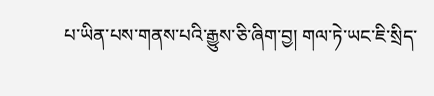པ་ཡིན་པས་གནས་པའི་རྒྱུས་ཅི་ཞིག་བྱ། གལ་ཏེ་ཡང་ཇི་སྲིད་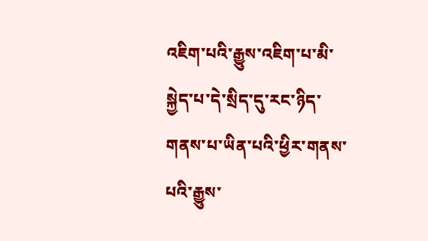འཇིག་པའི་རྒྱུས་འཇིག་པ་མི་སྐྱེད་པ་དེ་སྲིད་དུ་རང་ཉིད་གནས་པ་ཡིན་པའི་ཕྱིར་གནས་པའི་རྒྱུས་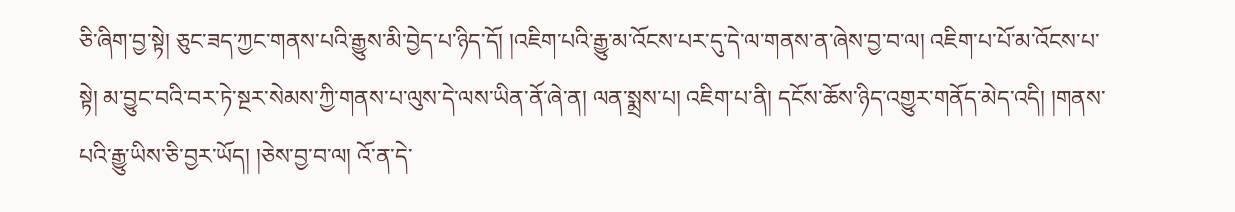ཅི་ཞིག་བྱ་སྟེ། ཅུང་ཟད་ཀྱང་གནས་པའི་རྒྱུས་མི་བྱེད་པ་ཉིད་དོ། །འཇིག་པའི་རྒྱུ་མ་འོངས་པར་དུ་དེ་ལ་གནས་ན་ཞེས་བྱ་བ་ལ། འཇིག་པ་པོ་མ་འོངས་པ་སྟེ། མ་བྱུང་བའི་བར་ཏེ་སྔར་སེམས་ཀྱི་གནས་པ་ལུས་དེ་ལས་ཡིན་ནོ་ཞེ་ན། ལན་སྨྲས་པ། འཇིག་པ་ནི། དངོས་ཆོས་ཉིད་འགྱུར་གནོད་མེད་འདི། །གནས་པའི་རྒྱུ་ཡིས་ཅི་བྱར་ཡོད། །ཅེས་བྱ་བ་ལ། འོ་ན་དེ་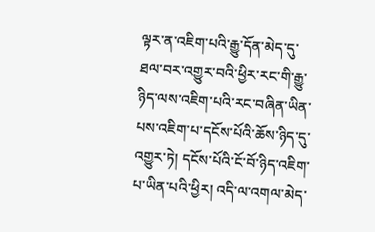ལྟར་ན་འཇིག་པའི་རྒྱུ་དོན་མེད་དུ་ཐལ་བར་འགྱུར་བའི་ཕྱིར་རང་གི་རྒྱུ་ཉིད་ལས་འཇིག་པའི་རང་བཞིན་ཡིན་པས་འཇིག་པ་དངོས་པོའི་ཆོས་ཉིད་དུ་འགྱུར་ཏེ། དངོས་པོའི་ངོ་བོ་ཉིད་འཇིག་པ་ཡིན་པའི་ཕྱིར། འདི་ལ་འགལ་མེད་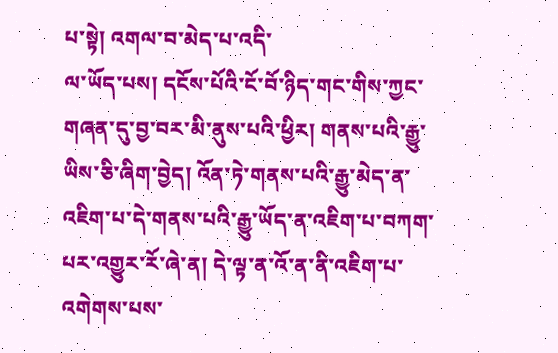པ་སྟེ། འགལ་བ་མེད་པ་འདི་
ལ་ཡོད་པས། དངོས་པོའི་ངོ་བོ་ཉིད་གང་གིས་ཀྱང་གཞན་དུ་བྱ་བར་མི་ནུས་པའི་ཕྱིར། གནས་པའི་རྒྱུ་ཡིས་ཅི་ཞིག་བྱེད། འོན་ཏེ་གནས་པའི་རྒྱུ་མེད་ན་འཇིག་པ་དེ་གནས་པའི་རྒྱུ་ཡོད་ན་འཇིག་པ་བཀག་པར་འགྱུར་རོ་ཞེ་ན། དེ་ལྟ་ན་འོ་ན་ནི་འཇིག་པ་འགེགས་པས་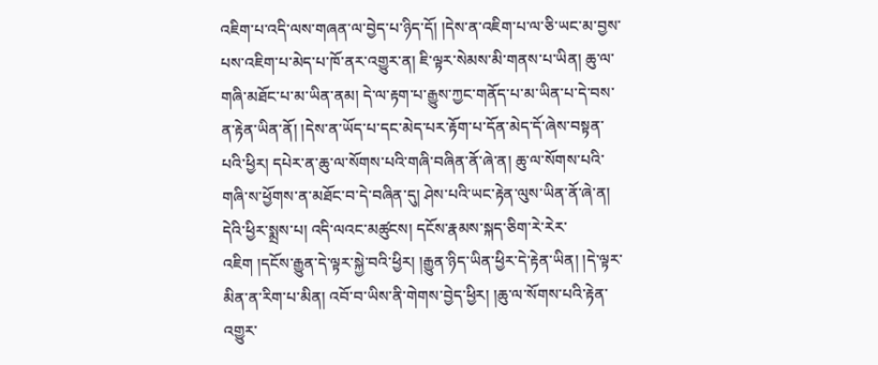འཇིག་པ་འདི་ལས་གཞན་ལ་བྱེད་པ་ཉིད་དོ། །དེས་ན་འཇིག་པ་ལ་ཅི་ཡང་མ་བྱས་པས་འཇིག་པ་མེད་པ་ཁོ་ནར་འགྱུར་ན། ཇི་ལྟར་སེམས་མི་གནས་པ་ཡིན། ཆུ་ལ་གཞི་མཐོང་པ་མ་ཡིན་ནམ། དེ་ལ་རྟག་པ་རྒྱུས་ཀྱང་གནོད་པ་མ་ཡིན་པ་དེ་བས་ན་རྟེན་ཡིན་ནོ། །དེས་ན་ཡོད་པ་དང་མེད་པར་རྟོག་པ་དོན་མེད་དོ་ཞེས་བསྟན་པའི་ཕྱིར། དཔེར་ན་ཆུ་ལ་སོགས་པའི་གཞི་བཞིན་ནོ་ཞེ་ན། ཆུ་ལ་སོགས་པའི་གཞི་ས་ཕྱོགས་ན་མཐོང་བ་དེ་བཞིན་དུ། ཤེས་པའི་ཡང་རྟེན་ལུས་ཡིན་ནོ་ཞེ་ན། དེའི་ཕྱིར་སྨྲས་པ། འདི་ལའང་མཚུངས། དངོས་རྣམས་སྐད་ཅིག་རེ་རེར་འཇིག །དངོས་རྒྱུན་དེ་ལྟར་སྐྱེ་བའི་ཕྱིར། །རྒྱུན་ཉིད་ཡིན་ཕྱིར་དེ་རྟེན་ཡིན། །དེ་ལྟར་མིན་ན་རིག་པ་མིན། འབོ་བ་ཡིས་ནི་གེགས་བྱེད་ཕྱིར། །ཆུ་ལ་སོགས་པའི་རྟེན་འགྱུར་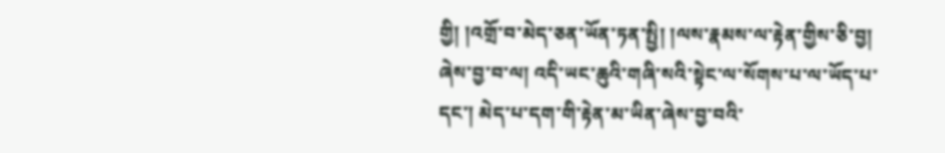གྱི། །འགྲོ་བ་མེད་ཅན་ཡོན་ཏན་སྤྱི། །ལས་རྣམས་ལ་རྟེན་གྱིས་ཅི་བྱ། ཞེས་བྱ་བ་ལ། འདི་ཡང་ཆུའི་གཞི་སའི་སྟེང་ལ་སོགས་པ་ལ་ཡོད་པ་དང་། མེད་པ་དག་གི་རྟེན་མ་ཡིན་ཞེས་བྱ་བའི་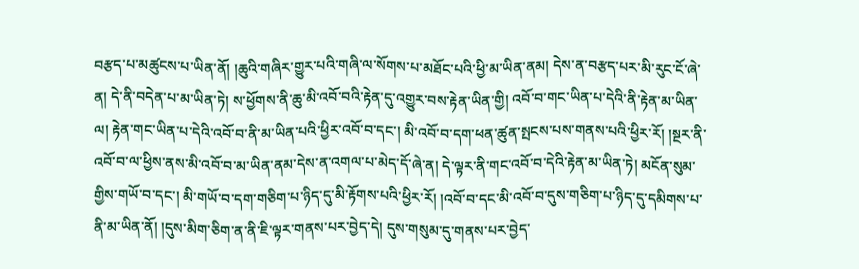བརྩད་པ་མཚུངས་པ་ཡིན་ནོ། །ཆུའི་གཞིར་གྱུར་པའི་གཞི་ལ་སོགས་པ་མཐོང་པའི་ཕྱི་མ་ཡིན་ནམ། དེས་ན་བརྩད་པར་མི་རུང་ངོ་ཞེ་ན། དེ་ནི་བདེན་པ་མ་ཡིན་ཏེ། ས་ཕྱོགས་ནི་ཆུ་མི་འབོ་བའི་རྟེན་དུ་འགྱུར་བས་རྟེན་ཡིན་གྱི། འབོ་བ་གང་ཡིན་པ་དེའི་ནི་རྟེན་མ་ཡིན་ལ། རྟེན་གང་ཡིན་པ་དེའི་འབོ་བ་ནི་མ་ཡིན་པའི་ཕྱིར་འབོ་བ་དང་། མི་འབོ་བ་དག་ཕན་ཚུན་སྤངས་པས་གནས་པའི་ཕྱིར་རོ། །སྔར་ནི་འབོ་བ་ལ་ཕྱིས་ནས་མི་འབོ་བ་མ་ཡིན་ནམ་དེས་ན་འགལ་པ་མེད་དོ་ཞེ་ན། དེ་ལྟར་ནི་གང་འབོ་བ་དེའི་རྟེན་མ་ཡིན་ཏེ། མངོན་སུམ་གྱིས་གཡོ་བ་དང་། མི་གཡོ་བ་དག་གཅིག་པ་ཉིད་དུ་མི་རྟོགས་པའི་ཕྱིར་རོ། །འབོ་བ་དང་མི་འབོ་བ་དུས་གཅིག་པ་ཉིད་དུ་དམིགས་པ་ནི་མ་ཡིན་ནོ། །དུས་མིག་ཅིག་ན་ནི་ཇི་ལྟར་གནས་པར་བྱེད་དེ། དུས་གསུམ་དུ་གནས་པར་བྱེད་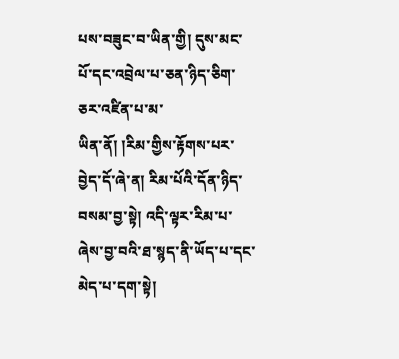པས་བཟུང་བ་ཡིན་གྱི། དུས་མང་པོ་དང་འབྲེལ་པ་ཅན་ཉིད་ཅིག་ཅར་འཛིན་པ་མ་
ཡིན་ནོ། །རིམ་གྱིས་རྟོགས་པར་བྱེད་དོ་ཞེ་ན། རིམ་པོའི་དོན་ཉིད་བསམ་བྱ་སྟེ། འདི་ལྟར་རིམ་པ་ཞེས་བྱ་བའི་ཐ་སྙད་ནི་ཡོད་པ་དང་མེད་པ་དག་སྟེ།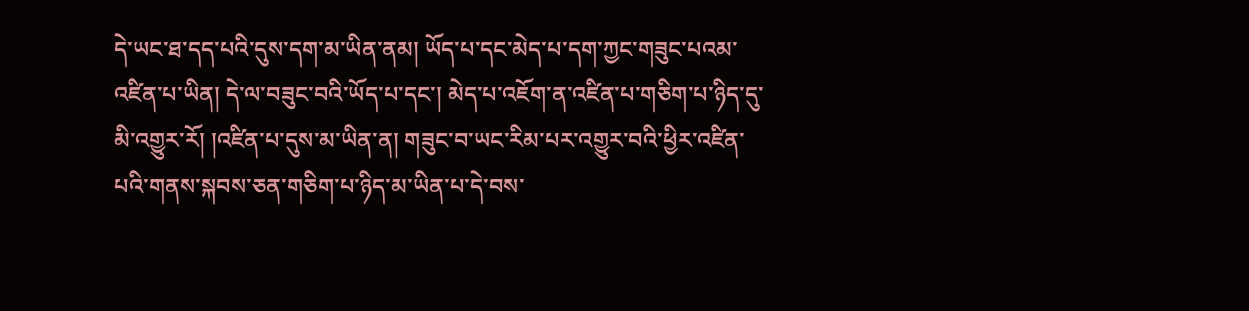དེ་ཡང་ཐ་དད་པའི་དུས་དག་མ་ཡིན་ནམ། ཡོད་པ་དང་མེད་པ་དག་ཀྱང་གཟུང་པའམ་འཛིན་པ་ཡིན། དེ་ལ་བཟུང་བའི་ཡོད་པ་དང་། མེད་པ་འཇོག་ན་འཛིན་པ་གཅིག་པ་ཉིད་དུ་མི་འགྱུར་རོ། །འཛིན་པ་དུས་མ་ཡིན་ན། གཟུང་བ་ཡང་རིམ་པར་འགྱུར་བའི་ཕྱིར་འཛིན་པའི་གནས་སྐབས་ཅན་གཅིག་པ་ཉིད་མ་ཡིན་པ་དེ་བས་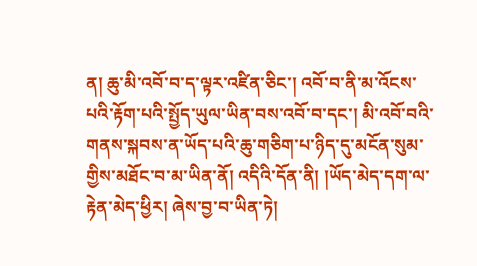ན། ཆུ་མི་འབོ་བ་ད་ལྟར་འཛིན་ཅིང་། འབོ་བ་ནི་མ་འོངས་པའི་རྟོག་པའི་སྤྱོད་ཡུལ་ཡིན་བས་འབོ་བ་དང་། མི་འབོ་བའི་གནས་སྐབས་ན་ཡོད་པའི་ཆུ་གཅིག་པ་ཉིད་དུ་མངོན་སུམ་གྱིས་མཐོང་བ་མ་ཡིན་ནོ། འདིའི་དོན་ནི། །ཡོད་མེད་དག་ལ་རྟེན་མེད་ཕྱིར། ཞེས་བྱ་བ་ཡིན་ཏེ།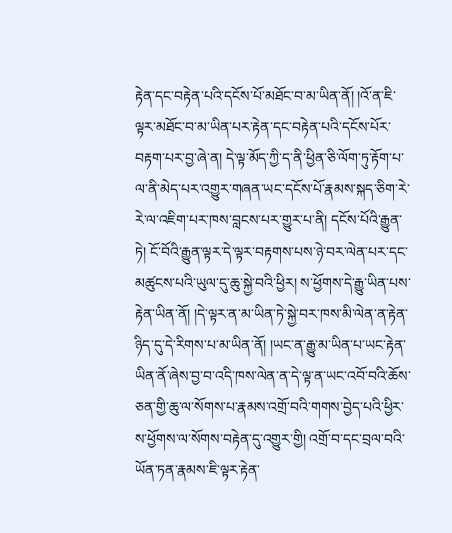རྟེན་དང་བརྟེན་པའི་དངོས་པོ་མཐོང་བ་མ་ཡིན་ནོ། །འོ་ན་ཇི་ལྟར་མཐོང་བ་མ་ཡིན་པར་རྟེན་དང་བརྟེན་པའི་དངོས་པོར་བརྟག་པར་བྱ་ཞེ་ན། དེ་ལྟ་མོད་ཀྱི་ད་ནི་ཕྱིན་ཅི་ལོག་ཏུ་རྟོག་པ་ལ་ནི་མེད་པར་འགྱུར་གཞན་ཡང་དངོས་པོ་རྣམས་སྐད་ཅིག་རེ་རེ་ལ་འཇིག་པར་ཁས་བླངས་པར་གྱུར་པ་ནི། དངོས་པོའི་རྒྱུན་ཏེ། ངོ་བོའི་རྒྱུན་ལྟར་དེ་ལྟར་བརྟགས་པས་ཉེ་བར་ལེན་པར་དང་མཚུངས་པའི་ཡུལ་དུ་ཆུ་སྐྱེ་བའི་ཕྱིར། ས་ཕྱོགས་དེ་རྒྱུ་ཡིན་པས་རྟེན་ཡིན་ནོ། །དེ་ལྟར་ན་མ་ཡིན་ཏེ་སྐྱེ་བར་ཁས་མི་ལེན་ན་རྟེན་ཉིད་དུ་དེ་རིགས་པ་མ་ཡིན་ནོ། །ཡང་ན་རྒྱུ་མ་ཡིན་པ་ཡང་རྟེན་ཡིན་ནོ་ཞེས་བྱ་བ་འདི་ཁས་ལེན་ན་དེ་ལྟ་ན་ཡང་འབོ་བའི་ཆོས་ཅན་གྱི་ཆུ་ལ་སོགས་པ་རྣམས་འགྲོ་བའི་གགས་བྱེད་པའི་ཕྱིར་ས་ཕྱོགས་ལ་སོགས་བརྟེན་དུ་འགྱུར་གྱི། འགྲོ་བ་དང་བྲལ་བའི་ཡོན་ཏན་རྣམས་ཇི་ལྟར་རྟེན་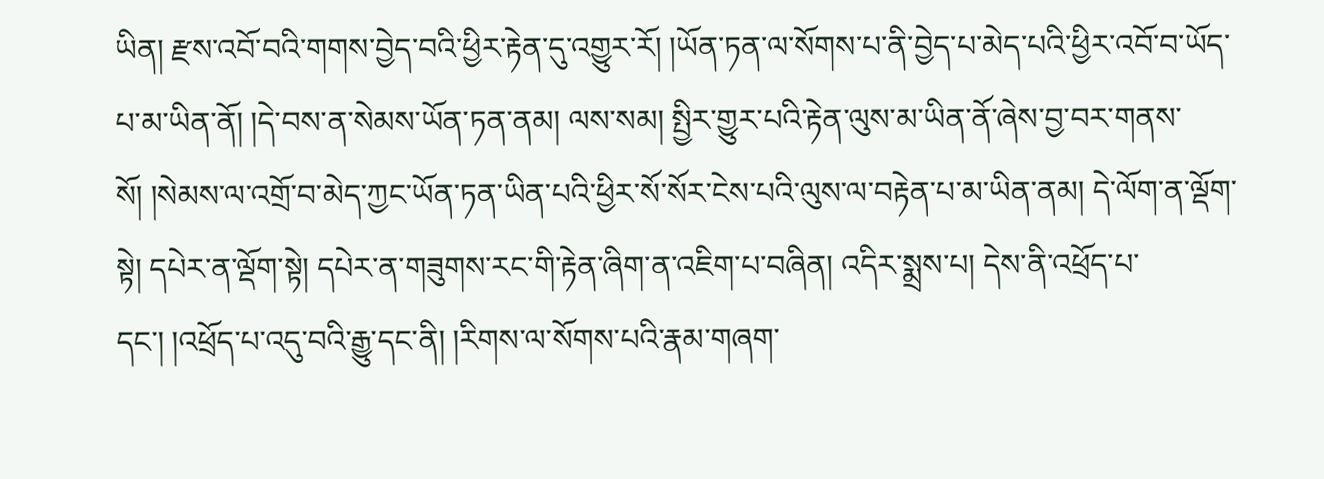ཡིན། རྫས་འབོ་བའི་གགས་བྱེད་བའི་ཕྱིར་རྟེན་དུ་འགྱུར་རོ། །ཡོན་ཏན་ལ་སོགས་པ་ནི་བྱེད་པ་མེད་པའི་ཕྱིར་འབོ་བ་ཡོད་པ་མ་ཡིན་ནོ། །དེ་བས་ན་སེམས་ཡོན་ཏན་ནམ། ལས་སམ། སྤྱིར་གྱུར་པའི་རྟེན་ལུས་མ་ཡིན་ནོ་ཞེས་བྱ་བར་གནས་སོ། །སེམས་ལ་འགྲོ་བ་མེད་ཀྱང་ཡོན་ཏན་ཡིན་པའི་ཕྱིར་སོ་སོར་ངེས་པའི་ལུས་ལ་བརྟེན་པ་མ་ཡིན་ནམ། དེ་ལོག་ན་ལྡོག་སྟེ། དཔེར་ན་ལྡོག་སྟེ། དཔེར་ན་གཟུགས་རང་གི་རྟེན་ཞིག་ན་འཇིག་པ་བཞིན། འདིར་སྨྲས་པ། དེས་ནི་འཕྲོད་པ་དང་། །འཕྲོད་པ་འདུ་བའི་རྒྱུ་དང་ནི། །རིགས་ལ་སོགས་པའི་རྣམ་གཞག་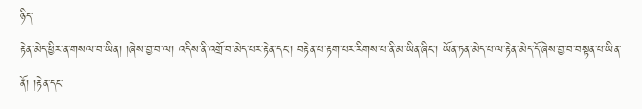ཉིད་
རྟེན་མེད་ཕྱིར་ན་གསལ་བ་ཡིན། །ཞེས་བྱ་བ་ལ། འདིས་ནི་འགྲོ་བ་མེད་པར་རྟེན་དང་། བརྟེན་པ་རྟག་པར་རིགས་པ་ནི་མ་ཡིན་ཞིང་། ཡོན་ཏན་མེད་པ་ལ་རྟེན་མེད་དོ་ཞེས་བྱ་བ་བསྟན་པ་ཡིན་ནོ། །རྟེན་དང་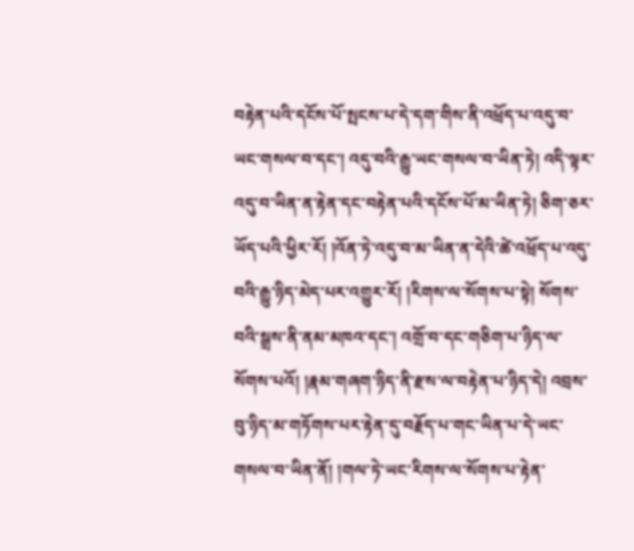བརྟེན་པའི་དངོས་པོ་སྤངས་པ་དེ་དག་གིས་ནི་འཕྲོད་པ་འདུ་བ་ཡང་གསལ་བ་དང་། འདུ་བའི་རྒྱུ་ཡང་གསལ་བ་ཡིན་ཏེ། འདི་ལྟར་འདུ་བ་ཡིན་ན་རྟེན་དང་བརྟེན་པའི་དངོས་པོ་མ་ཡིན་ཏེ། ཅིག་ཅར་ཡོད་པའི་ཕྱིར་རོ། །འོན་ཏེ་འདུ་བ་མ་ཡིན་ན་དེའི་ཚེ་འཕྲོད་པ་འདུ་བའི་རྒྱུ་ཉིད་མེད་པར་འགྱུར་རོ། །རིགས་ལ་སོགས་པ་སྟེ། སོགས་བའི་སྒྲས་ནི་ནམ་མཁའ་དང་། འགྲོ་བ་དང་གཅིག་པ་ཉིད་ལ་སོགས་པའོ། །རྣམ་གཞག་ཉིད་ནི་རྫས་ལ་བརྟེན་པ་ཉིད་དེ། འབྲས་བུ་ཉིད་མ་གཏོགས་པར་རྟེན་དུ་བརྗོད་པ་གང་ཡིན་པ་དེ་ཡང་གསལ་བ་ཡིན་ནོ། །གལ་ཏེ་ཡང་རིགས་ལ་སོགས་པ་རྟེན་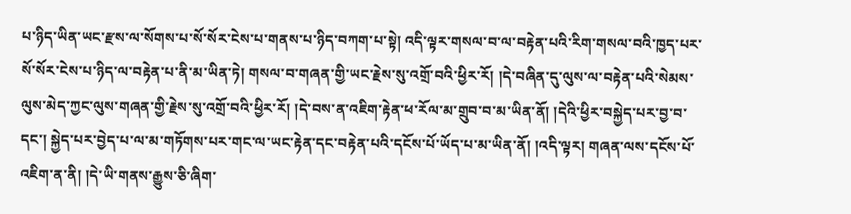པ་ཉིད་ཡིན་ཡང་རྫས་ལ་སོགས་པ་སོ་སོར་ངེས་པ་གནས་པ་ཉིད་བཀག་པ་སྟེ། འདི་ལྟར་གསལ་བ་ལ་བརྟེན་པའི་རིག་གསལ་བའི་ཁྱད་པར་སོ་སོར་ངེས་པ་ཉིད་ལ་བརྟེན་པ་ནི་མ་ཡིན་ཏེ། གསལ་བ་གཞན་གྱི་ཡང་རྗེས་སུ་འགྲོ་བའི་ཕྱིར་རོ། །དེ་བཞིན་དུ་ལུས་ལ་བརྟེན་པའི་སེམས་ལུས་མེད་ཀྱང་ལུས་གཞན་གྱི་རྗེས་སུ་འགྲོ་བའི་ཕྱིར་རོ། །དེ་བས་ན་འཇིག་རྟེན་ཕ་རོལ་མ་གྲུབ་བ་མ་ཡིན་ནོ། །དེའི་ཕྱིར་བསྐྱེད་པར་བྱ་བ་དང་། སྐྱེད་པར་བྱེད་པ་ལ་མ་གཏོགས་པར་གང་ལ་ཡང་རྟེན་དང་བརྟེན་པའི་དངོས་པོ་ཡོད་པ་མ་ཡིན་ནོ། །འདི་ལྟར། གཞན་ལས་དངོས་པོ་འཇིག་ན་ནི། །དེ་ཡི་གནས་རྒྱུས་ཅི་ཞིག་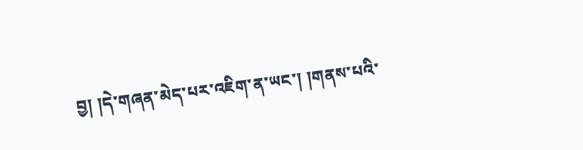བྱ། །དེ་གཞན་མེད་པར་འཇིག་ན་ཡང་། །གནས་པའི་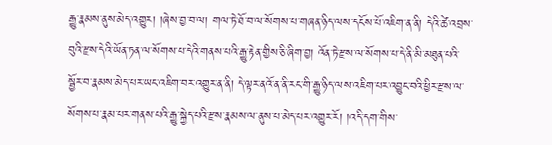རྒྱུ་རྣམས་ནུས་མེད་འགྱུར། །ཞེས་བྱ་བ་ལ། གལ་ཏེ་ཐོ་བ་ལ་སོགས་པ་གཞན་ཉིད་ལས་དངོས་པོ་འཇིག་ན་ནི། དེའི་ཚེ་འབྲས་བུའི་རྫས་དེའི་ཡོན་ཏན་ལ་སོགས་པ་དེའི་གནས་པའི་རྒྱུ་རྟེན་གྱིས་ཅི་ཞིག་བྱ། འོན་ཏེ་རྫས་ལ་སོགས་པ་དེ་ནི་མི་མཐུན་པའི་སྦྱོར་བ་རྣམས་མེད་པར་ཡང་འཇིག་བར་འགྱུར་ན་ནི། དེ་ལྟར་ནའོ་ན་ནི་རང་གི་རྒྱུ་ཉིད་ལས་འཇིག་པར་འབྱུང་བའི་ཕྱིར་རྫས་ལ་སོགས་པ་རྣམ་པར་གནས་པའི་རྒྱུ་སྐྱེད་པའི་རྫས་རྣམས་ལ་ནུས་པ་མེད་པར་འགྱུར་རོ། །འདི་དག་གིས་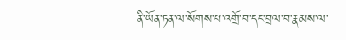ནི་ཡོན་ཏན་ལ་སོགས་པ་འགྲོ་བ་དང་བྲལ་བ་རྣམས་ལ་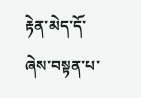རྟེན་མེད་དོ་ཞེས་བསྟན་པ་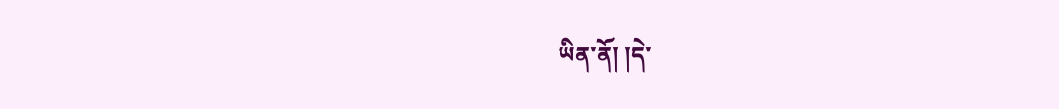ཡིན་ནོ། །དེ་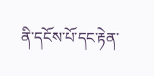ནི་དངོས་པོ་དང་རྟེན་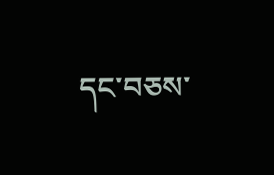དང་བཅས་